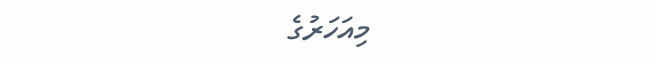މިއަހަރުގެ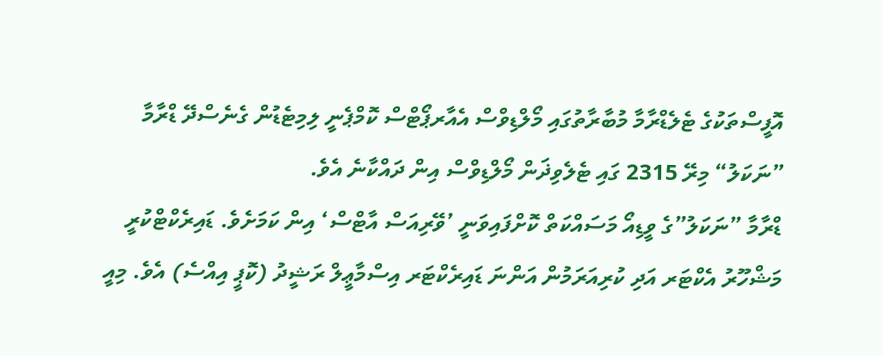އޮފީސްތަކުގެ ޓެލެޑްރާމާ މުބާރާތުގައި މޯލްޑިވްސް އެއާރޕޯޓްސް ކޮމްޕެނީ ލިމިޓެޑުން ގެނެސްދޭ ޑްރާމާ ”ނަކަލު“ މިރޭ 2315 ގައި ޓެލެވިޛަން މޯލްޑިވްސް އިން ދައްކާނެ އެވެ.
ޑްރާމާ ”ނަކަލު”ގެ ވީޑިއޯ މަސައްކަތް ކޮށްފައިވަނީ ’ވޭރިއަސް އާޓްސް‘ އިން ކަމަށެވެ. ޑައިރެކްޓްކުރީ މަޝްހޫރު އެކްޓަރ އަދި ކުރިއަރަމުން އަންނަ ޑައިރެކްޓަރ އިސްމާޢީލް ރަޝީދު (ކޮޕީ އިއްސެ) އެވެ. މިއީ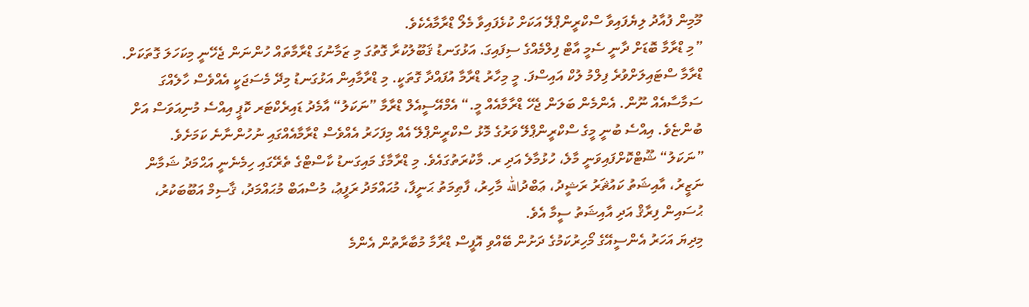މޫމިން ފުއާދު ލިޔެފައިވާ ސްކްރީންޕްލޭ އަކަށް ކުޅެފައިވާ މެލޯ ޑްރާމާއެކެވެ.
”މި ޑްރާމާ ބޮޑަށް ދާނީ ސެމީ އާޓް ފިލްމެއްގެ ސިފައިގަ. އަޅުގަނޑު ޤަބޫލުކުރާ ގޮތުގަ މި ޒަމާނުގަ ޑްރާމާތައް ހުންނަން ޖެހޭނީ މިކަހަލަ ގޮތަކަށް. ޑްރާމާ ސްޓައިލަށްވުރެ ފިލްމު ލުކް އައިސްފަ. މީ މިހާރު ޑްރާމާ އުފައްދާ ގޮތަކީ. މި ޑްރާމާއިން އަޅުގަނޑު މިދޭ މެސަޖަކީ އެއްވެސް ހާލެއްގަ ސަމާސާއެއް ނޫން. އެންމެން ބަލަން ޖެހޭ ޑްރާމާއެއް މީ.“ އެމްއޭސީއެލް ޑްރާމާ ”ނަކަލު“ އާމެދު ޑައިރެކްޓަރ ކޮޕީ އިއްސެ މުނިއަވަސް އަށް ބުންޏެވެ. އިއްސެ ބުނީ މީގެ ސްކްރީންޕްލޭ ވަރުގެ މޮޅު ސްކްރީންޕްލޭ އެއް މިފަހަރު އެއްވެސް ޑްރާމާއެއްގައި ނުހުންނާނެ ކަމަށެވެ.
”ނަކަލު“ ޝޫޓްކޮށްފައިވަނީ މާލެ، ހުޅުމާލެ އަދި ރ. މާކުރަތުގައެވެ. މި ޑްރާމާގެ މައިގަނޑު ކާސްޓްގެ ތެރޭގައި ހިމެނެނީ އަޙްމަދު ޝަމާން ނަޒީރު، އާއިޝަތު ކައުޘަރު ރަޝީދު، ޢަބްދުالله މާހިރު، ފާޠިމަތު ޙަނީފާ، މުޙައްމަދު ރަފީޢު، މުސްއަބް މުޙައްމަދު، ޤާސިމް އަބޫބަކުރު، ޙުސައިން ފިރާޤް އަދި އާއިޝަތު ސީމާ އެވެ.
މިދިޔަ އަހަރު އެންސީއޭގެ މޯހިރުކަމުގެ ދަށުން ބޭއްވި އޮފީސް ޑްރާމާ މުބާރާތުން އެންމެ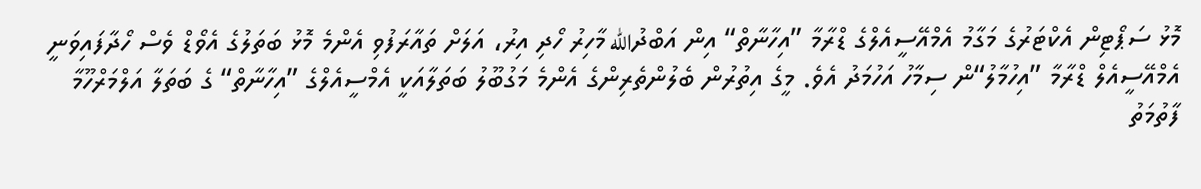މޮޅު ސަޕޯޓިން އެކްޓަރުގެ މަގާމު އެމްއޭސީއެލްގެ ޑްރާމާ ”އިހާނާތް“ އިން އަބްދުالله މާހިރު ހޯދި އިރު، އަލަށް ތައާރަފުވި އެންމެ މޮޅު ބަތަލުގެ އެވޯޑް ވެސް ހޯދާފައިވަނީ އެމްއޭސީއެލް ޑްރާމާ ”އިހުމާލު“ން ސިމާހު އަހުމަދު އެވެ. މީގެ އިތުރުން ބެލުންތެރިންގެ އެންމެ މަގުބޫލު ބަތަލާއަކީ އެމްސީއެލްގެ ”އިހާނާތް“ ގެ ބަތަލާ އަލްމަރްހޫމާ ފާތުމަތު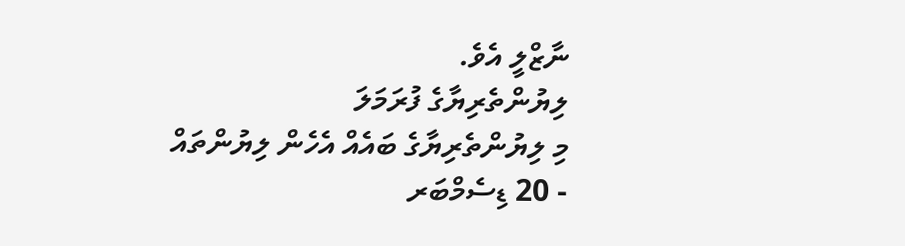ނާޒްލީ އެވެ.
ލިޔުންތެރިޔާގެ ފުރަމަލަ
މި ލިޔުންތެރިޔާގެ ބައެއް އެހެން ލިޔުންތައް
- 20 ޑިސެމްބަރ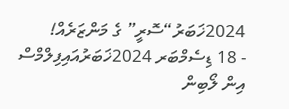2024ޚަބަރު“ސޮރީ” ގެ މަންޒަރެއް!
- 18 ޑިސެމްބަރ 2024ޚަބަރުއައިފިލްމްސް އިން ލޯބިން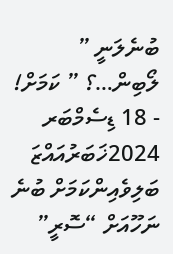ބުނެލަނީ ” ލޯބިން…؟ ” ކަމަށް!
- 18 ޑިސެމްބަރ 2024ޚަބަރުއައްޒަ ބަލިވެއިންކަމަށް ބުނެ ނަހޫއަށް “ސޮރީ”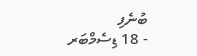ބުނެފި
- 18 ޑިސެމްބަރ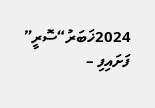2024ޚަބަރު“ސޮރީ” ފަށައިފި –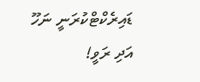ޑައިރެކްޓްކުރަނީ ނަހޫ އަދި ރަވީ!